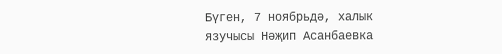Бүген, 7 ноябрьдә, халык язучысы Нәҗип Асанбаевка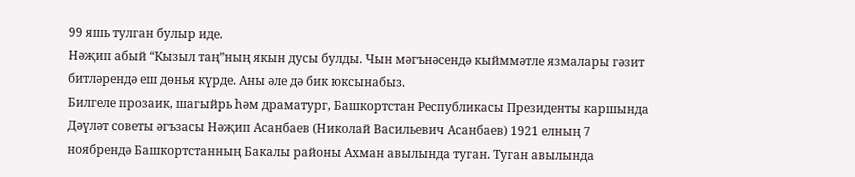99 яшь тулган булыр иде.
Нәҗип абый “Кызыл таң”ның якын дусы булды. Чын мәгънәсендә кыйммәтле язмалары гәзит битләрендә еш дөнья күрде. Аны әле дә бик юксынабыз.
Билгеле прозаик, шагыйрь һәм драматург, Башкортстан Республикасы Президенты каршында Дәүләт советы әгъзасы Нәҗип Асанбаев (Николай Васильевич Асанбаев) 1921 елның 7 ноябрендә Башкортстанның Бакалы районы Ахман авылында туган. Туган авылында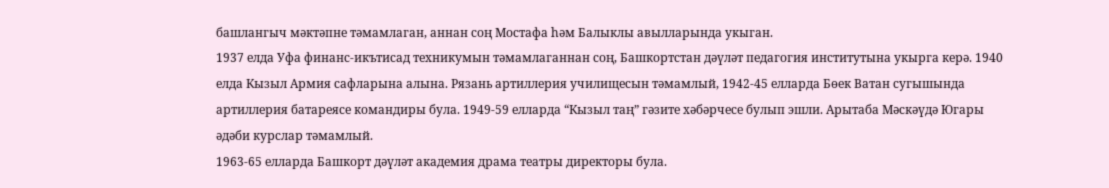башлангыч мәктәпне тәмамлаган, аннан соң Мостафа һәм Балыклы авылларында укыган.
1937 елда Уфа финанс-икътисад техникумын тәмамлаганнан соң, Башкортстан дәүләт педагогия институтына укырга керә. 1940 елда Кызыл Армия сафларына алына. Рязань артиллерия училищесын тәмамлый, 1942-45 елларда Бөек Ватан сугышында артиллерия батареясе командиры була. 1949-59 елларда “Кызыл таң” гәзите хәбәрчесе булып эшли. Арытаба Мәскәүдә Югары әдәби курслар тәмамлый.
1963-65 елларда Башкорт дәүләт академия драма театры директоры була.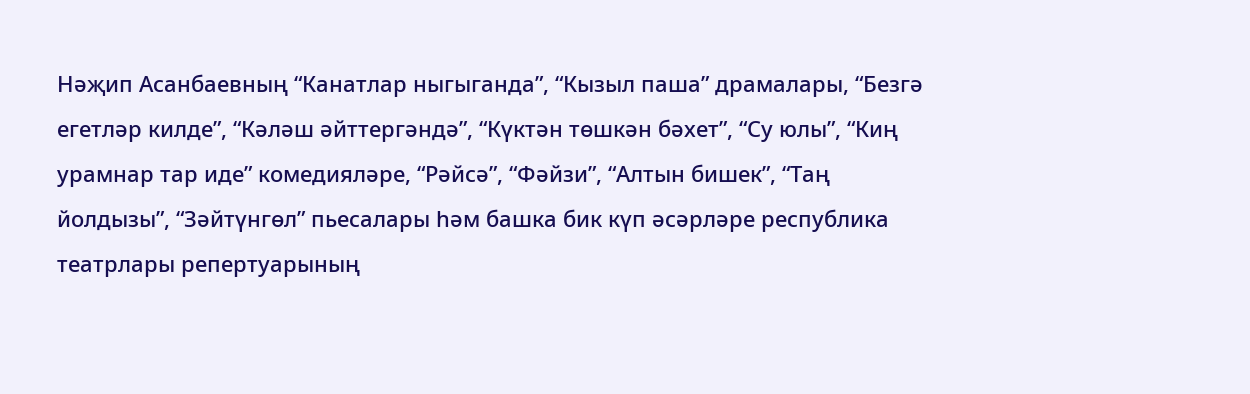Нәҗип Асанбаевның “Канатлар ныгыганда”, “Кызыл паша” драмалары, “Безгә егетләр килде”, “Кәләш әйттергәндә”, “Күктән төшкән бәхет”, “Су юлы”, “Киң урамнар тар иде” комедияләре, “Рәйсә”, “Фәйзи”, “Алтын бишек”, “Таң йолдызы”, “Зәйтүнгөл” пьесалары һәм башка бик күп әсәрләре республика театрлары репертуарының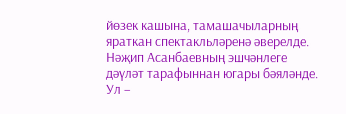йөзек кашына, тамашачыларның яраткан спектакльләренә әверелде.
Нәҗип Асанбаевның эшчәнлеге дәүләт тарафыннан югары бәяләнде. Ул –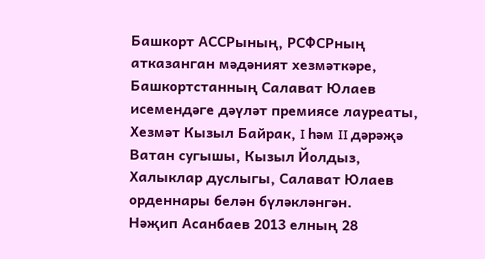Башкорт АССРының, РСФСРның атказанган мәдәният хезмәткәре, Башкортстанның Салават Юлаев исемендәге дәүләт премиясе лауреаты, Хезмәт Кызыл Байрак, I һәм II дәрәҗә Ватан сугышы, Кызыл Йолдыз, Халыклар дуслыгы, Салават Юлаев орденнары белән бүләкләнгән.
Нәҗип Асанбаев 2013 елның 28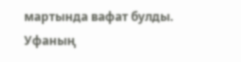мартында вафат булды. Уфаның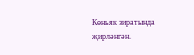Көньяк зиратында җирләнгән.